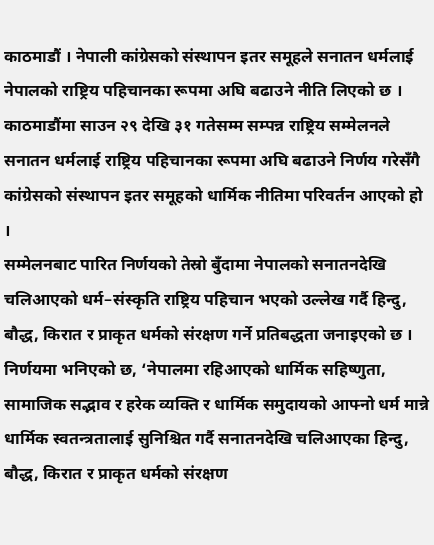काठमाडौं । नेपाली कांग्रेसको संस्थापन इतर समूहले सनातन धर्मलाई नेपालको राष्ट्रिय पहिचानका रूपमा अघि बढाउने नीति लिएको छ । काठमाडौंमा साउन २९ देखि ३१ गतेसम्म सम्पन्न राष्ट्रिय सम्मेलनले सनातन धर्मलाई राष्ट्रिय पहिचानका रूपमा अघि बढाउने निर्णय गरेसँगै कांग्रेसको संस्थापन इतर समूहको धार्मिक नीतिमा परिवर्तन आएको हो ।
सम्मेलनबाट पारित निर्णयको तेस्रो बुँदामा नेपालको सनातनदेखि चलिआएको धर्म–संस्कृति राष्ट्रिय पहिचान भएको उल्लेख गर्दै हिन्दु, बौद्ध, किरात र प्राकृत धर्मको संरक्षण गर्ने प्रतिबद्धता जनाइएको छ ।
निर्णयमा भनिएको छ, ‘नेपालमा रहिआएको धार्मिक सहिष्णुता, सामाजिक सद्भाव र हरेक व्यक्ति र धार्मिक समुदायको आफ्नो धर्म मान्ने धार्मिक स्वतन्त्रतालाई सुनिश्चित गर्दै सनातनदेखि चलिआएका हिन्दु, बौद्ध, किरात र प्राकृत धर्मको संरक्षण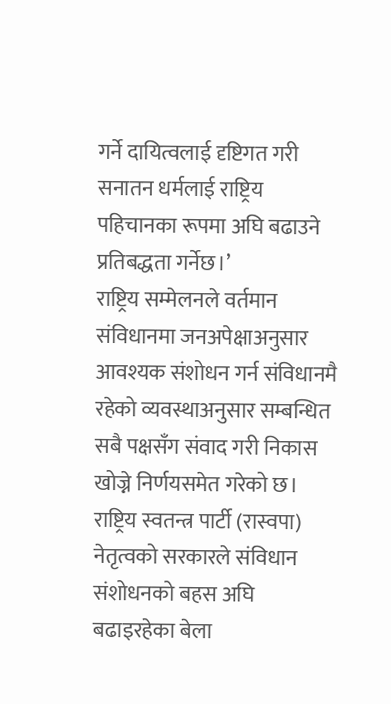गर्ने दायित्वलाई दृष्टिगत गरी सनातन धर्मलाई राष्ट्रिय पहिचानका रूपमा अघि बढाउने प्रतिबद्धता गर्नेछ।’
राष्ट्रिय सम्मेलनले वर्तमान संविधानमा जनअपेक्षाअनुसार आवश्यक संशोधन गर्न संविधानमै रहेको व्यवस्थाअनुसार सम्बन्धित सबै पक्षसँग संवाद गरी निकास खोज्ने निर्णयसमेत गरेको छ। राष्ट्रिय स्वतन्त्र पार्टी (रास्वपा) नेतृत्वको सरकारले संविधान संशोधनको बहस अघि बढाइरहेका बेला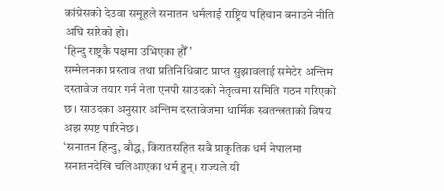कांग्रेसको देउवा समूहले सनातन धर्मलाई राष्ट्रिय पहिचान बनाउने नीति अघि सारेको हो।
‘हिन्दु राष्ट्रकै पक्षमा उभिएका हौँ’
सम्मेलनका प्रस्ताव तथा प्रतिनिधिबाट प्राप्त सुझावलाई समेटेर अन्तिम दस्तावेज तयार गर्न नेता एनपी साउदको नेतृत्वमा समिति गठन गरिएको छ। साउदका अनुसार अन्तिम दस्तावेजमा धार्मिक स्वतन्त्रताको विषय अझ स्पष्ट पारिनेछ।
‘सनातन हिन्दु, बौद्ध, किरातसहित सबै प्राकृतिक धर्म नेपालमा सनातनदेखि चलिआएका धर्म हुन्। राज्यले यी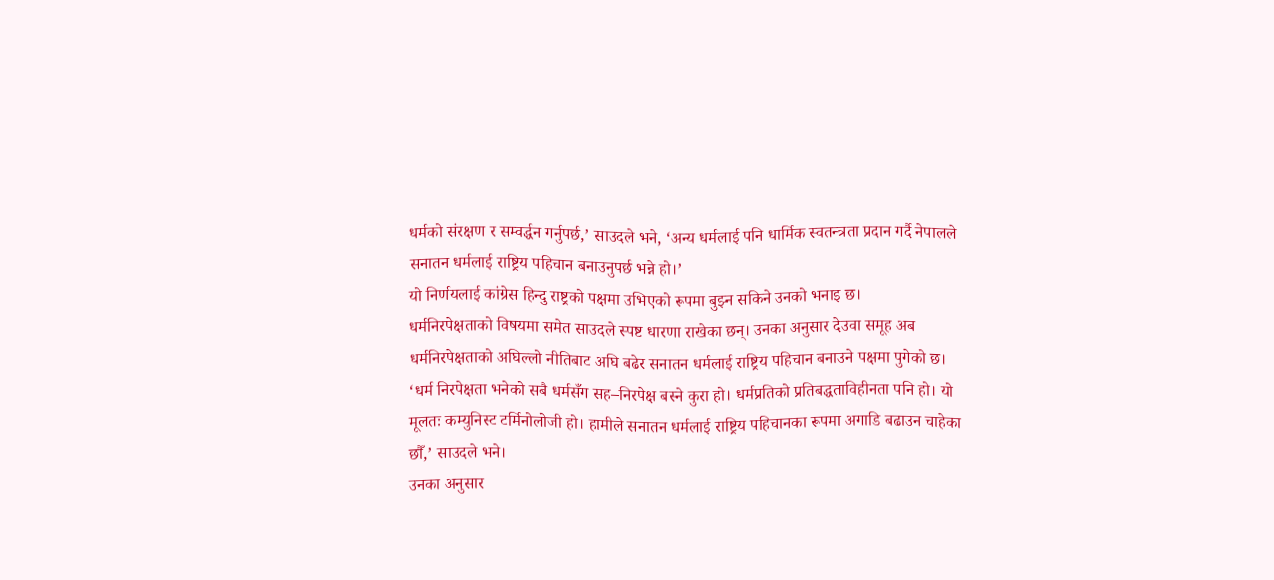धर्मको संरक्षण र सम्वर्द्धन गर्नुपर्छ,’ साउदले भने, ‘अन्य धर्मलाई पनि धार्मिक स्वतन्त्रता प्रदान गर्दै नेपालले सनातन धर्मलाई राष्ट्रिय पहिचान बनाउनुपर्छ भन्ने हो।’
यो निर्णयलाई कांग्रेस हिन्दु राष्ट्रको पक्षमा उभिएको रूपमा बुझ्न सकिने उनको भनाइ छ।
धर्मनिरपेक्षताको विषयमा समेत साउदले स्पष्ट धारणा राखेका छन्। उनका अनुसार देउवा समूह अब धर्मनिरपेक्षताको अघिल्लो नीतिबाट अघि बढेर सनातन धर्मलाई राष्ट्रिय पहिचान बनाउने पक्षमा पुगेको छ।
‘धर्म निरपेक्षता भनेको सबै धर्मसँग सह–निरपेक्ष बस्ने कुरा हो। धर्मप्रतिको प्रतिबद्धताविहीनता पनि हो। यो मूलतः कम्युनिस्ट टर्मिनोलोजी हो। हामीले सनातन धर्मलाई राष्ट्रिय पहिचानका रूपमा अगाडि बढाउन चाहेका छौँ,’ साउदले भने।
उनका अनुसार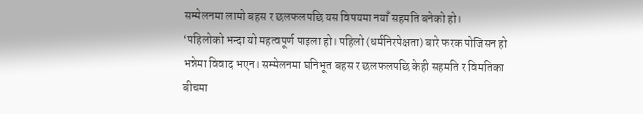सम्मेलनमा लामो बहस र छलफलपछि यस विषयमा नयाँ सहमति बनेको हो।
‘पहिलोको भन्दा यो महत्वपूर्ण पाइला हो। पहिलो (धर्मनिरपेक्षता) बारे फरक पोजिसन हो भन्नेमा विवाद भएन। सम्मेलनमा घनिभूत बहस र छलफलपछि केही सहमति र विमतिका बीचमा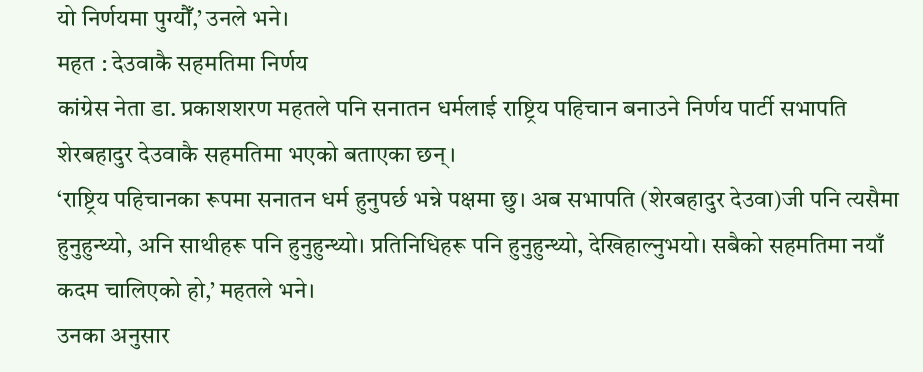यो निर्णयमा पुग्यौँ,’ उनले भने।
महत : देउवाकै सहमतिमा निर्णय
कांग्रेस नेता डा. प्रकाशशरण महतले पनि सनातन धर्मलाई राष्ट्रिय पहिचान बनाउने निर्णय पार्टी सभापति शेरबहादुर देउवाकै सहमतिमा भएको बताएका छन्।
‘राष्ट्रिय पहिचानका रूपमा सनातन धर्म हुनुपर्छ भन्ने पक्षमा छु। अब सभापति (शेरबहादुर देउवा)जी पनि त्यसैमा हुनुहुन्थ्यो, अनि साथीहरू पनि हुनुहुन्थ्यो। प्रतिनिधिहरू पनि हुनुहुन्थ्यो, देखिहाल्नुभयो। सबैको सहमतिमा नयाँ कदम चालिएको हो,’ महतले भने।
उनका अनुसार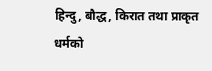हिन्दु, बौद्ध, किरात तथा प्राकृत धर्मको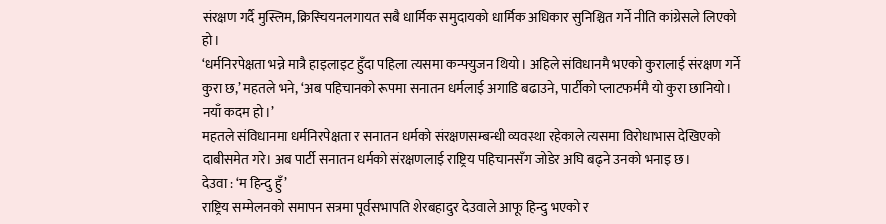संरक्षण गर्दै मुस्लिम, क्रिस्चियनलगायत सबै धार्मिक समुदायको धार्मिक अधिकार सुनिश्चित गर्ने नीति कांग्रेसले लिएको हो।
‘धर्मनिरपेक्षता भन्ने मात्रै हाइलाइट हुँदा पहिला त्यसमा कन्फ्युजन थियो। अहिले संविधानमै भएको कुरालाई संरक्षण गर्ने कुरा छ,’ महतले भने, ‘अब पहिचानको रूपमा सनातन धर्मलाई अगाडि बढाउने, पार्टीको प्लाटफर्ममै यो कुरा छानियो। नयाँ कदम हो।’
महतले संविधानमा धर्मनिरपेक्षता र सनातन धर्मको संरक्षणसम्बन्धी व्यवस्था रहेकाले त्यसमा विरोधाभास देखिएको दाबीसमेत गरे। अब पार्टी सनातन धर्मको संरक्षणलाई राष्ट्रिय पहिचानसँग जोडेर अघि बढ्ने उनको भनाइ छ।
देउवा : ‘म हिन्दु हुँ’
राष्ट्रिय सम्मेलनको समापन सत्रमा पूर्वसभापति शेरबहादुर देउवाले आफू हिन्दु भएको र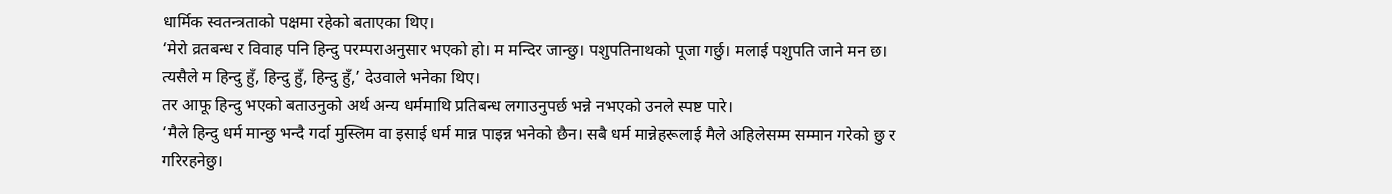धार्मिक स्वतन्त्रताको पक्षमा रहेको बताएका थिए।
‘मेरो व्रतबन्ध र विवाह पनि हिन्दु परम्पराअनुसार भएको हो। म मन्दिर जान्छु। पशुपतिनाथको पूजा गर्छु। मलाई पशुपति जाने मन छ। त्यसैले म हिन्दु हुँ, हिन्दु हुँ, हिन्दु हुँ,’ देउवाले भनेका थिए।
तर आफू हिन्दु भएको बताउनुको अर्थ अन्य धर्ममाथि प्रतिबन्ध लगाउनुपर्छ भन्ने नभएको उनले स्पष्ट पारे।
‘मैले हिन्दु धर्म मान्छु भन्दै गर्दा मुस्लिम वा इसाई धर्म मान्न पाइन्न भनेको छैन। सबै धर्म मान्नेहरूलाई मैले अहिलेसम्म सम्मान गरेको छु र गरिरहनेछु।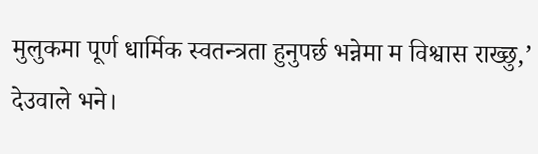मुलुकमा पूर्ण धार्मिक स्वतन्त्रता हुनुपर्छ भन्नेमा म विश्वास राख्छु,’ देउवाले भने।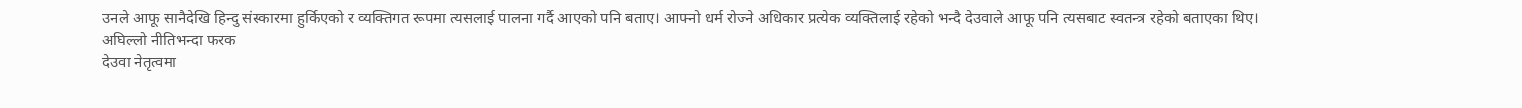उनले आफू सानैदेखि हिन्दु संस्कारमा हुर्किएको र व्यक्तिगत रूपमा त्यसलाई पालना गर्दै आएको पनि बताए। आफ्नो धर्म रोज्ने अधिकार प्रत्येक व्यक्तिलाई रहेको भन्दै देउवाले आफू पनि त्यसबाट स्वतन्त्र रहेको बताएका थिए।
अघिल्लो नीतिभन्दा फरक
देउवा नेतृत्वमा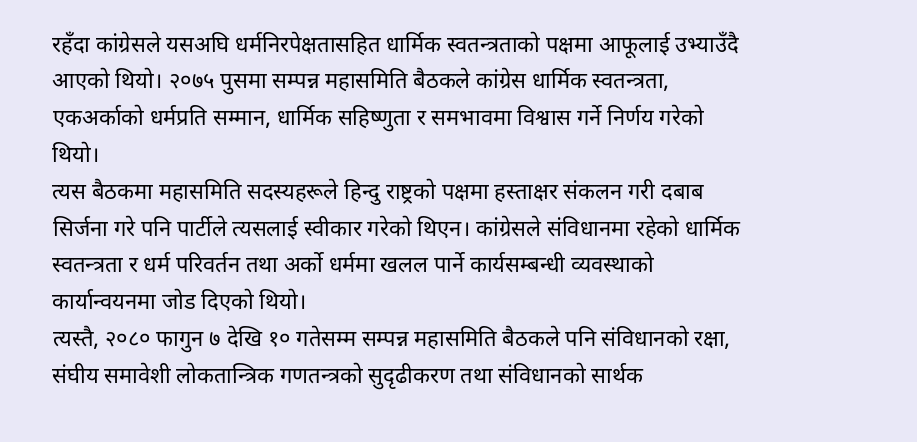रहँदा कांग्रेसले यसअघि धर्मनिरपेक्षतासहित धार्मिक स्वतन्त्रताको पक्षमा आफूलाई उभ्याउँदै आएको थियो। २०७५ पुसमा सम्पन्न महासमिति बैठकले कांग्रेस धार्मिक स्वतन्त्रता, एकअर्काको धर्मप्रति सम्मान, धार्मिक सहिष्णुता र समभावमा विश्वास गर्ने निर्णय गरेको थियो।
त्यस बैठकमा महासमिति सदस्यहरूले हिन्दु राष्ट्रको पक्षमा हस्ताक्षर संकलन गरी दबाब सिर्जना गरे पनि पार्टीले त्यसलाई स्वीकार गरेको थिएन। कांग्रेसले संविधानमा रहेको धार्मिक स्वतन्त्रता र धर्म परिवर्तन तथा अर्को धर्ममा खलल पार्ने कार्यसम्बन्धी व्यवस्थाको कार्यान्वयनमा जोड दिएको थियो।
त्यस्तै, २०८० फागुन ७ देखि १० गतेसम्म सम्पन्न महासमिति बैठकले पनि संविधानको रक्षा, संघीय समावेशी लोकतान्त्रिक गणतन्त्रको सुदृढीकरण तथा संविधानको सार्थक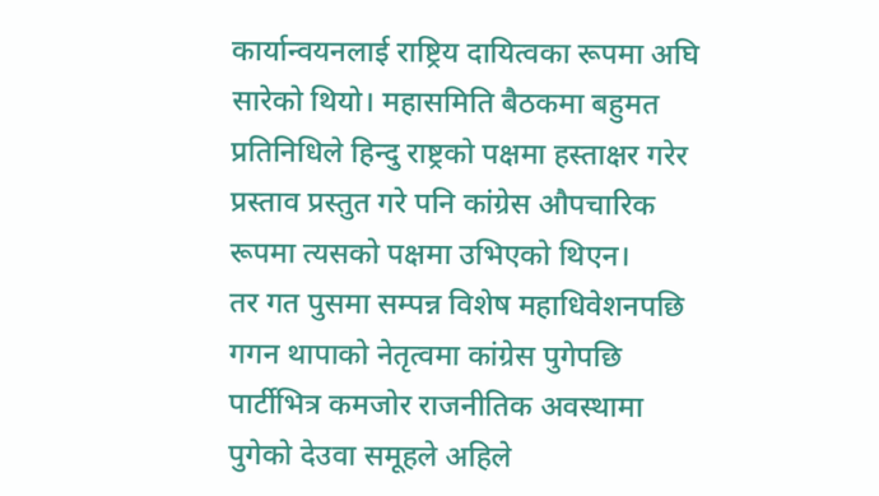कार्यान्वयनलाई राष्ट्रिय दायित्वका रूपमा अघि सारेको थियो। महासमिति बैठकमा बहुमत प्रतिनिधिले हिन्दु राष्ट्रको पक्षमा हस्ताक्षर गरेर प्रस्ताव प्रस्तुत गरे पनि कांग्रेस औपचारिक रूपमा त्यसको पक्षमा उभिएको थिएन।
तर गत पुसमा सम्पन्न विशेष महाधिवेशनपछि गगन थापाको नेतृत्वमा कांग्रेस पुगेपछि पार्टीभित्र कमजोर राजनीतिक अवस्थामा पुगेको देउवा समूहले अहिले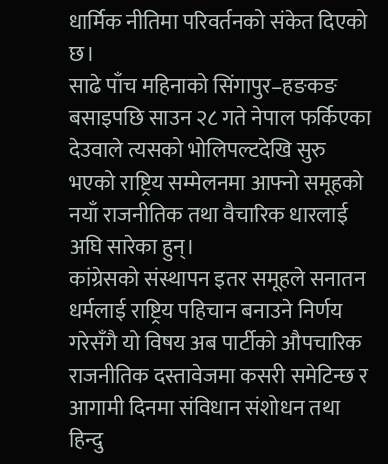धार्मिक नीतिमा परिवर्तनको संकेत दिएको छ।
साढे पाँच महिनाको सिंगापुर–हङकङ बसाइपछि साउन २८ गते नेपाल फर्किएका देउवाले त्यसको भोलिपल्टदेखि सुरु भएको राष्ट्रिय सम्मेलनमा आफ्नो समूहको नयाँ राजनीतिक तथा वैचारिक धारलाई अघि सारेका हुन्।
कांग्रेसको संस्थापन इतर समूहले सनातन धर्मलाई राष्ट्रिय पहिचान बनाउने निर्णय गरेसँगै यो विषय अब पार्टीको औपचारिक राजनीतिक दस्तावेजमा कसरी समेटिन्छ र आगामी दिनमा संविधान संशोधन तथा हिन्दु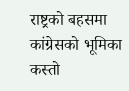राष्ट्रको बहसमा कांग्रेसको भूमिका कस्तो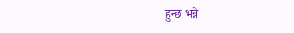हुन्छ भन्ने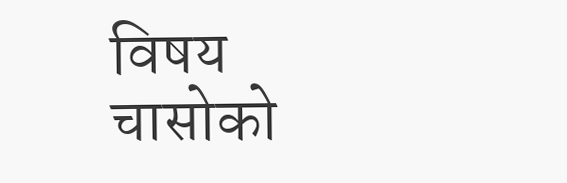विषय चासोको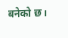बनेको छ।